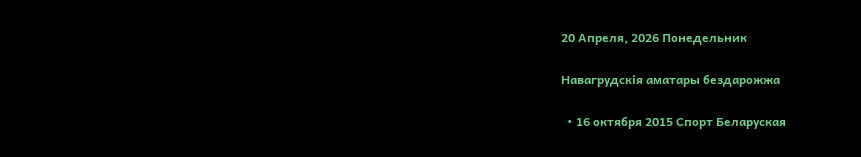20 Апреля, 2026 Понедельник

Навагрудскія аматары бездарожжа

  • 16 октября 2015 Спорт Беларуская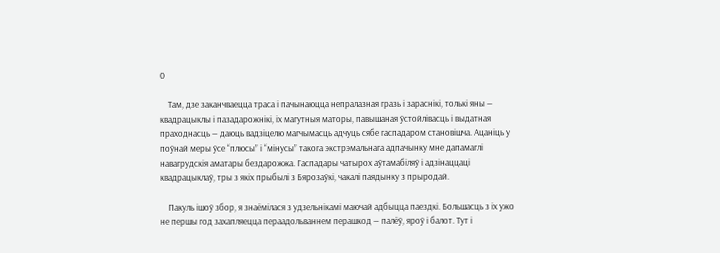0

    Там, дзе заканчваецца траса і пачынаюцца непралазная гразь і зараснікі, толькі яны — квадрацыклы і пазадарожнікі, іх магутныя маторы, павышаная ўстойлівасць і выдатная праходнасць — даюць вадзіцелю магчымасць адчуць сябе гаспадаром становішча. Ацаніць у поўнай меры ўсе “плюсы” і “мінусы” такога экстрэмальнага адпачынку мне дапамаглі навагрудскія аматары бездарожжа. Гаспадары чатырох аўтамабіляў і адзінаццаці квадрацыклаў, тры з якіх прыбылі з Бярозаўкі, чакалі паядынку з прыродай.

    Пакуль ішоў збор, я знаёмілася з удзельнікамі маючай адбыцца паездкі. Большасць з іх ужо не першы год захапляецца пераадольваннем перашкод — палёў, яроў і балот. Тут і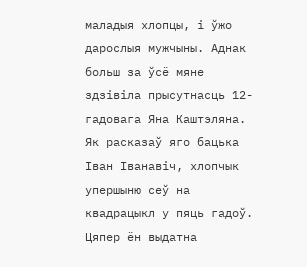маладыя хлопцы, і ўжо дарослыя мужчыны. Аднак больш за ўсё мяне здзівіла прысутнасць 12-гадовага Яна Каштэляна. Як расказаў яго бацька Іван Іванавіч, хлопчык упершыню сеў на квадрацыкл у пяць гадоў. Цяпер ён выдатна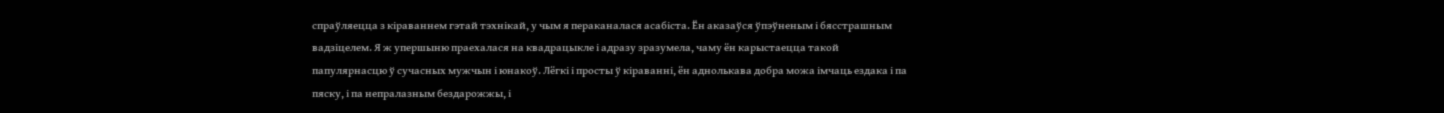спраўляецца з кіраваннем гэтай тэхнікай, у чым я пераканалася асабіста. Ён аказаўся ўпэўненым і бясстрашным вадзіцелем. Я ж упершыню праехалася на квадрацыкле і адразу зразумела, чаму ён карыстаецца такой папулярнасцю ў сучасных мужчын і юнакоў. Лёгкі і просты ў кіраванні, ён аднолькава добра можа імчаць ездака і па пяску, і па непралазным бездарожжы, і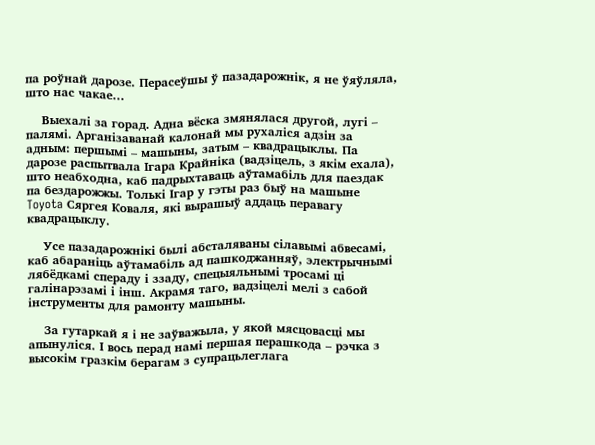па роўнай дарозе. Перасеўшы ў пазадарожнік, я не ўяўляла, што нас чакае…

    Выехалі за горад. Адна вёска змянялася другой, лугі – палямі. Арганізаванай калонай мы рухаліся адзін за адным: першымі – машыны, затым – квадрацыклы. Па дарозе распытвала Ігара Крайніка (вадзіцель, з якім ехала), што неабходна, каб падрыхтаваць аўтамабіль для паездак па бездарожжы. Толькі Ігар у гэты раз быў на машыне Toyota Сяргея Коваля, які вырашыў аддаць перавагу квадрацыклу.

    Усе пазадарожнікі былі абсталяваны сілавымі абвесамі, каб абараніць аўтамабіль ад пашкоджанняў, электрычнымі лябёдкамі спераду і ззаду, спецыяльнымі тросамі ці галінарэзамі і інш. Акрамя таго, вадзіцелі мелі з сабой інструменты для рамонту машыны.

    За гутаркай я і не заўважыла, у якой мясцовасці мы апынуліся. І вось перад намі першая перашкода – рэчка з высокім гразкім берагам з супрацьлеглага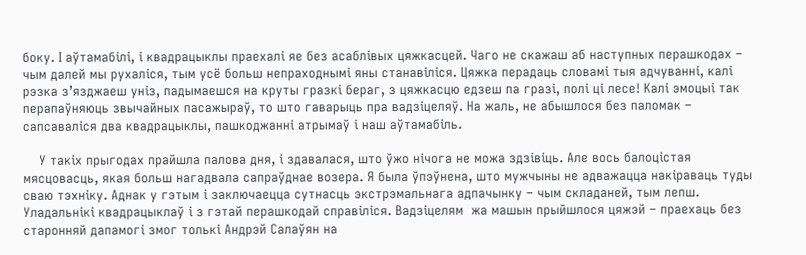боку. І аўтамабілі, і квадрацыклы праехалі яе без асаблівых цяжкасцей. Чаго не скажаш аб наступных перашкодах – чым далей мы рухаліся, тым усё больш непраходнымі яны станавіліся. Цяжка перадаць словамі тыя адчуванні, калі рэзка з’язджаеш уніз, падымаешся на круты гразкі бераг, з цяжкасцю едзеш па гразі, полі ці лесе! Калі эмоцыі так перапаўняюць звычайных пасажыраў, то што гаварыць пра вадзіцеляў. На жаль, не абышлося без паломак – сапсаваліся два квадрацыклы, пашкоджанні атрымаў і наш аўтамабіль.

    У такіх прыгодах прайшла палова дня, і здавалася, што ўжо нічога не можа здзівіць. Але вось балоцістая мясцовасць, якая больш нагадвала сапраўднае возера. Я была ўпэўнена, што мужчыны не адважацца накіраваць туды сваю тэхніку. Аднак у гэтым і заключаецца сутнасць экстрэмальнага адпачынку – чым складаней, тым лепш. Уладальнікі квадрацыклаў і з гэтай перашкодай справіліся. Вадзіцелям  жа машын прыйшлося цяжэй – праехаць без старонняй дапамогі змог толькі Андрэй Салаўян на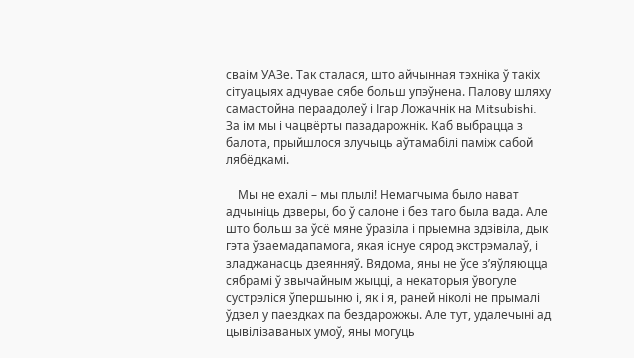сваім УАЗе. Так сталася, што айчынная тэхніка ў такіх сітуацыях адчувае сябе больш упэўнена. Палову шляху самастойна пераадолеў і Ігар Ложачнік на Mitsubishi. За ім мы і чацвёрты пазадарожнік. Каб выбрацца з балота, прыйшлося злучыць аўтамабілі паміж сабой лябёдкамі.

    Мы не ехалі – мы плылі! Немагчыма было нават адчыніць дзверы, бо ў салоне і без таго была вада. Але што больш за ўсё мяне ўразіла і прыемна здзівіла, дык гэта ўзаемадапамога, якая існуе сярод экстрэмалаў, і зладжанасць дзеянняў. Вядома, яны не ўсе з’яўляюцца сябрамі ў звычайным жыцці, а некаторыя ўвогуле сустрэліся ўпершыню і, як і я, раней ніколі не прымалі ўдзел у паездках па бездарожжы. Але тут, удалечыні ад цывілізаваных умоў, яны могуць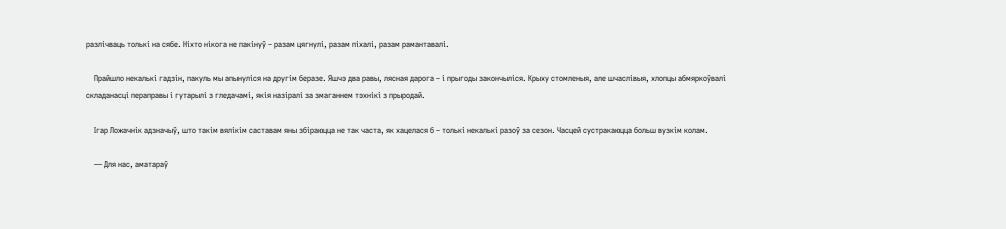разлічваць толькі на сябе. Ніхто нікога не пакінуў – разам цягнулі, разам піхалі, разам рамантавалі.

    Прайшло некалькі гадзін, пакуль мы апынуліся на другім беразе. Яшчэ два равы, лясная дарога – і прыгоды закончыліся. Крыху стомленыя, але шчаслівыя, хлопцы абмяркоўвалі складанасці пераправы і гутарылі з гледачамі, якія назіралі за змаганнем тэхнікі з прыродай.

    Ігар Ложачнік адзначыў, што такім вялікім саставам яны збіраюцца не так часта, як хацелася б – толькі некалькі разоў за сезон. Часцей сустракаюцца больш вузкім колам.

    — Для нас, аматараў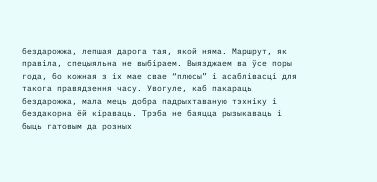бездарожжа, лепшая дарога тая, якой няма. Маршрут, як правіла, спецыяльна не выбіраем. Выязджаем ва ўсе поры года, бо кожная з іх мае свае “плюсы” і асаблівасці для такога правядзення часу. Увогуле, каб пакараць бездарожжа, мала мець добра падрыхтаваную тэхніку і бездакорна ёй кіраваць. Трэба не баяцца рызыкаваць і быць гатовым да розных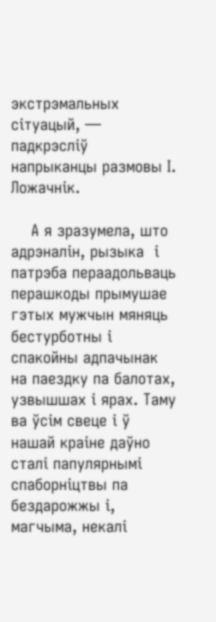экстрэмальных сітуацый, — падкрэсліў напрыканцы размовы І. Ложачнік.

    А я зразумела, што адрэналін, рызыка  і патрэба пераадольваць перашкоды прымушае гэтых мужчын мяняць бестурботны і спакойны адпачынак на паездку па балотах, узвышшах і ярах. Таму ва ўсім свеце і ў нашай краіне даўно сталі папулярнымі спаборніцтвы па бездарожжы і, магчыма, некалі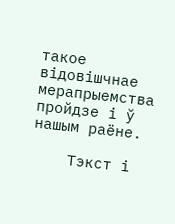такое відовішчнае мерапрыемства пройдзе і ў нашым раёне.

    Тэкст і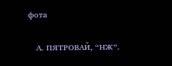фота

    А. ПЯТРОВАЙ, “НЖ”.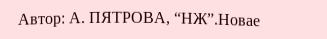Автор: А. ПЯТРОВА, “НЖ”.Новае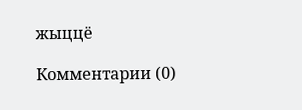жыццё

Комментарии (0)